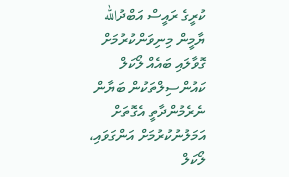ކުރީގެ ރައީސް އަބްދުالله ޔާމީން މިނިވަންކުރުމަށް ގޮވާލައި ބައެއް ލޯކަލް ކައުންސިލްތަކުން ބަޔާން ނެރެމުންދާތީ އެގޮތަށް އަމަލުނުކުރުމަށް އަންގަވައި، ލޯކަލް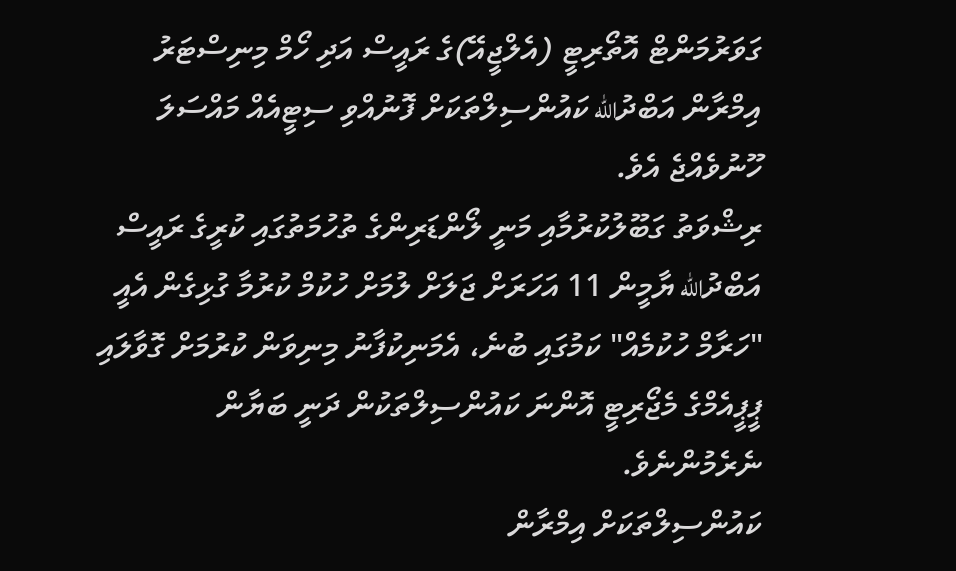ގަވަރުމަންޓް އޮތޯރިޓީ (އެލްޖީއޭ)ގެ ރައީސް އަދި ހޯމް މިނިސްޓަރު އިމްރާން އަބްދުالله ކައުންސިލްތަކަށް ފޮނުއްވި ސިޓީއެއް މައްސަލަ ހޫނުވެއްޖެ އެވެ.
ރިޝްވަތު ގަބޫލުކުރުމާއި މަނީ ލޯންޑަރިންގެ ތުހުމަތުގައި ކުރީގެ ރައީސް އަބްދުالله ޔާމީން 11 އަހަރަށް ޖަލަށް ލުމަށް ހުކުމް ކުރުމާ ގުޅިގެން އެއީ "ހަރާމް ހުކުމެއް" ކަމުގައި ބުނެ، އެމަނިކުފާނު މިނިވަން ކުރުމަށް ގޮވާލައި ޕީޕީއެމްގެ މެޖޯރިޓީ އޮންނަ ކައުންސިލްތަކުން ދަނީ ބަޔާން ނެރެމުންނެވެ.
ކައުންސިލްތަކަށް އިމްރާން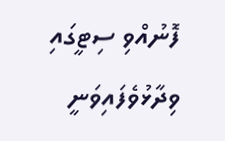ފޮނުއްވި ސިޓީގައި ވިދާޅުވެފައިވަނީ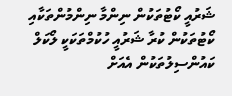ޝަރުއީ ކޯޓުތަކުން ނިންމާ ނިންމުންތަކާއި ކޯޓުތަކުން ކުރާ ޝަރުއީ ހުކުމްތަކަކީ ލޯކަލް ކައުންސިލުތަކުން އެއަށް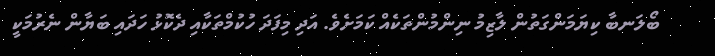ބޯލަނބާ ކިޔަމަންގަތުން ލާޒިމު ނިންމުންތަކެއް ކަމަށެވެ. އަދި މިފަދަ ހުކުމްތަކާއި ދެކޮޅު ހަދައި ބަޔާން ނެރުމަކީ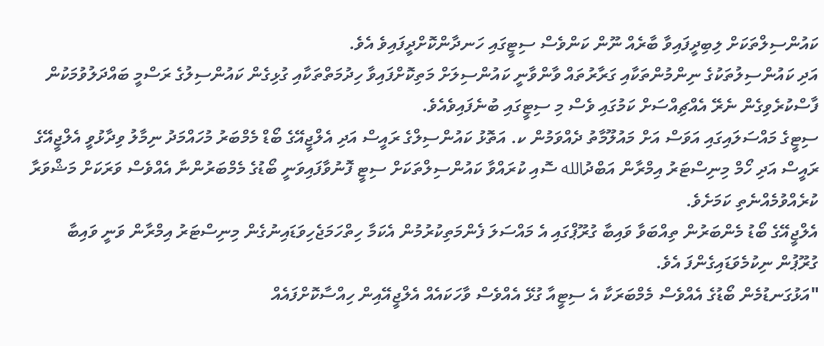ކައުންސިލްތަކަށް ލިބިދީފައިވާ ބާރެއް ނޫން ކަންވެސް ސިޓީގައި ހަނދާންކޮށްދީފައިވެ އެވެ.
އަދި ކައުންސިލުތަކުގެ ނިންމުންތަކާއި ގަރާރުތައް ވާންވާނީ ކައުންސިލަށް މަތިކޮށްފައިވާ ހިދުމަތްތަކާއި ގުޅިގެން ކައުންސިލުގެ ރަސްމީ ބައްދަލުވުމަކުން ފާސްކުރެވިގެން ނެރޭ އެއްޗިއްސަށް ކަމުގައި ވެސް މި ސިޓީގައި ބުނެފައިވެއެވެ.
ސިޓީގެ މައްސަލައިގައި އަވަސް އަށް މައުލޫމާތު ދެއްވަމުން ކ. އަތޮޅު ކައުންސިލްގެ ރައީސް އަދި އެލްޖީއޭގެ ބޯޑް މެމްބަރު މުހައްމަދު ނިމާލު ވިދާޅުވީ އެލްޖީއޭގެ ރައީސް އަދި ހޯމް މިނިސްޓަރު އިމްރާން އަބްދުالله ސޮއި ކުރައްވާ ކައުންސިލްތަކަށް ސިޓީ ފޮނުވާފައިވަނީ ބޯޑުގެ މެމްބަރުންނާ އެއްވެސް ވަރަކަށް މަޝްވަރާ ކުރެއްވުމެއްނެތި ކަމަށެވެ.
އެލްޖީއޭގެ ބޯޑު މެންބަރުން ތިއްބަވާ ވައިބާ ގުރޫޕްގައި އެ މައްސަލަ ފެންމަތިކުރުމުން އެކަމާ ހިތްހަމަޖެހިވަޑައިނުގެން މިނިސްޓަރު އިމްރާން ވަނީ ވައިބާ ގުރޫޕުން ނިކުމެވަޑައިގެންފަ އެވެ.
"އަޅުގަނޑުމެން ބޯޑުގެ އެއްވެސް މެމްބަރަކާ އެ ސިޓީއާ ގުޅޭ އެއްވެސް ވާހަކައެއް އެލްޖީއޭއިން ހިއްސާކޮށްފައެއް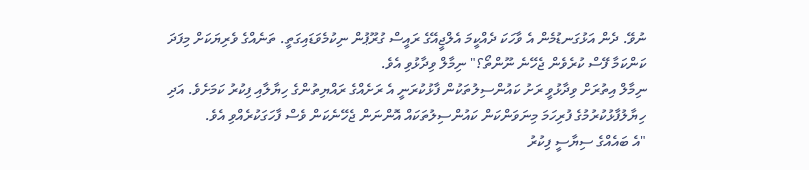ނުވޭ. ދެން އަޅުގަނޑުމެން އެ ވާހަކަ ދެއްކީމަ އެލްޖީއޭގެ ރައީސް ގުރޫޕުން ނިކުމެވަޑައިގަތީ. ތަނެއްގެ ވެރިޔަކަށް މިފަދަ ކަންކަމާ ފޭސް ކުރެވެން ޖެހޭނެ ނޫންތޯ؟" ނިމާލް ވިދާޅުވި އެވެ.
ނިމާލް އިތުރަށް ވިދާޅުވީ ރަށު ކައުންސިލުތަކުން ފާޅުކުރަނީ އެ ރަށެއްގެ ރައްޔިތުންގެ ހިޔާލާއި ފިކުރު ކަމަށެވެ. އަދި ހިޔާލުފާޅުކުރުމުގެ ފުރިހަމަ މިނަވަންކަން ކައުންސިލުތަކައް އޮންނަން ޖެހޭނެކަން ވެސް ފާހަގަކުރެއްވި އެވެ.
"އެ ބައެއްގެ ސިޔާސީ ފިކުރު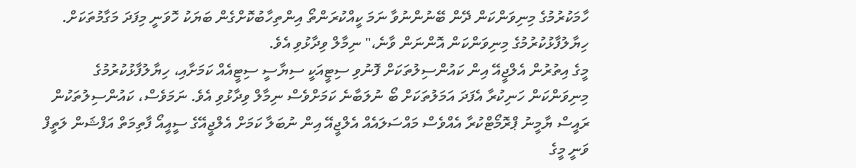ހާމަކުރުމުގެ މިނިވަންކަން ދޭން ބޭނުންނުވާ ނަމަ ކީއްކުރަންތޯ އިންތިހާބުކޮށްގެން ބަޔަކު ހޮވަނީ މިފަދަ މަގާމުތަކަށް. ހިޔާލުފާޅުކުރުމުގެ މިނިވަންކަން އޮންނަން ވާނެ،" ނިމާލް ވިދާޅުވި އެވެ.
މީގެ އިތުރުން އެލްޖީއޭ އިން ކައުންސިލުތަކަށް ފޮނުވި ސިޓީއަކީ ސިޔާސީ ސިޓީއެއް ކަމަށާއި، ހިޔާލުފާޅުކުރުމުގެ މިނިވަންކަން ހަނިކުރާ އެފަދަ އަމަލުތަކަށް ބޯ ނުލަބާނެ ކަމަށްވެސް ނިމާލް ވިދާޅުވި އެވެ. ނަމަވެސް، ކައުންސިލުތަކުން ރައީސް ޔާމީނު ޕްރޮމޯޓްކުރާ އެއްވެސް މައްސަލައެއް އެލްޖީއޭ އިން ނުބަލާ ކަމަށް އެލްޖީއޭގެ ސީއީއޯ ފާތިމަތް އަފްޝަން ލަތީފް ވަނީ މީގެ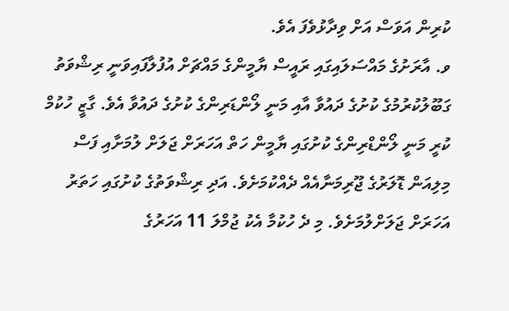ކުރިން އަވަސް އަށް ވިދާޅުވެފަ އެވެ.
ވ. އާރަށުގެ މައްސަލައިގައި ރައީސް ޔާމީންގެ މައްޗަށް އުފުލާފައިވަނީ ރިޝްވަތު ގަބޫލުކުރުމުގެ ކުށުގެ ދައުވާ އާއި މަނީ ލޯންޑަރިންގެ ކުށުގެ ދައުވާ އެވެ. ގާޒީ ހުކުމް ކުރީ މަނީ ލޯންޑްރިންގެ ކުށުގައި ޔާމީން ހަތް އަހަރަށް ޖަލަށް ލުމަށާއި ފަސް މިލިއަން ޑޮލަރުގެ ޖޫރިމަނާއެއް ދެއްކުމަށެވެ. އަދި ރިޝްވަތުގެ ކުށުގައި ހަތަރު އަހަރަށް ޖަލަށްލުމަށެވެ. މި ދެ ހުކުމާ އެކު ޖުމްލަ 11 އަހަރުގެ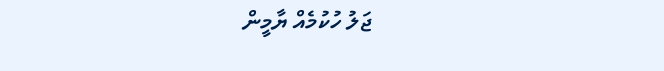ޖަލު ހުކުމެއް ޔާމީން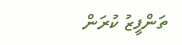ތަންފީޒު ކުރަން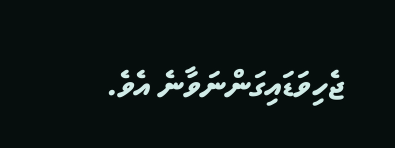ޖެހިވަޑައިގަންނަވާނެ އެވެ.